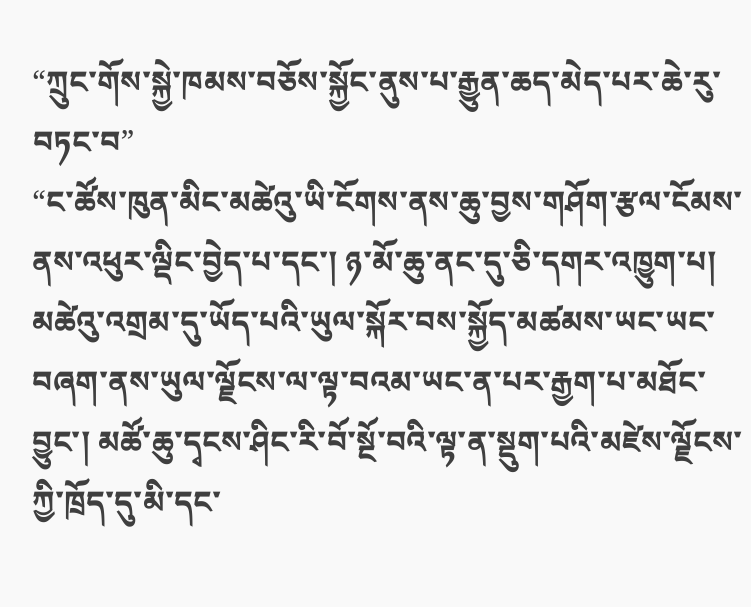“ཀྲུང་གོས་སྐྱེ་ཁམས་བཅོས་སྐྱོང་ནུས་པ་རྒྱུན་ཆད་མེད་པར་ཆེ་རུ་བཏང་བ”
“ང་ཚོས་ཁུན་མིང་མཚེའུ་ཡི་ངོགས་ནས་ཆུ་བྱས་གཤོག་རྩལ་ངོམས་ནས་འཕུར་ལྡིང་བྱེད་པ་དང་། ཉ་མོ་ཆུ་ནང་དུ་ཅི་དགར་འཁྱུག་པ། མཚེའུ་འགྲམ་དུ་ཡོད་པའི་ཡུལ་སྐོར་བས་སྐྱོད་མཚམས་ཡང་ཡང་བཞག་ནས་ཡུལ་ལྗོངས་ལ་ལྟ་བའམ་ཡང་ན་པར་རྒྱག་པ་མཐོང་བྱུང་། མཚོ་ཆུ་དྭངས་ཤིང་རི་བོ་སྔོ་བའི་ལྟ་ན་སྡུག་པའི་མཛེས་ལྗོངས་ཀྱི་ཁྲོད་དུ་མི་དང་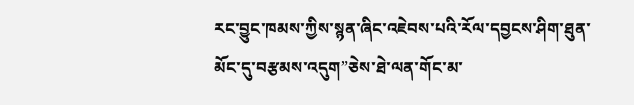རང་བྱུང་ཁམས་ཀྱིས་སྙན་ཞིང་འཇེབས་པའི་རོལ་དབྱངས་ཤིག་ཐུན་མོང་དུ་བརྩམས་འདུག”ཅེས་ཐེ་ལན་གོང་མ་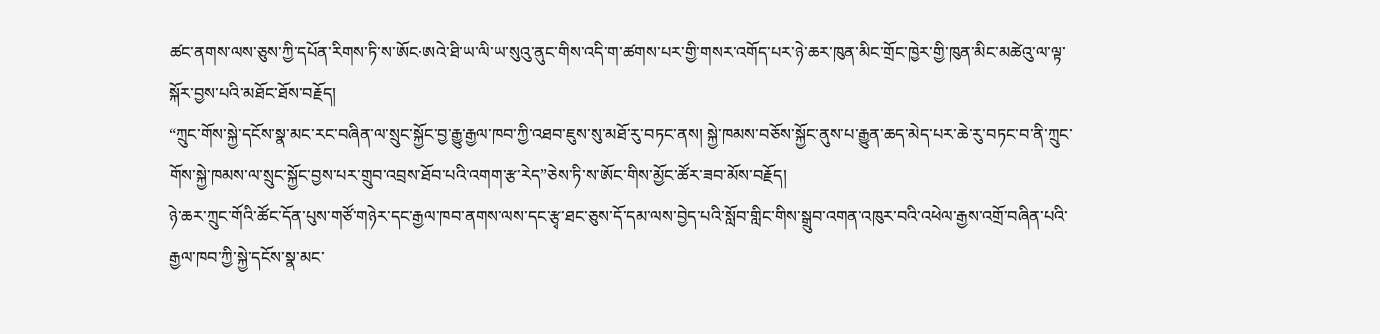ཚང་ནགས་ལས་ཅུས་ཀྱི་དཔོན་རིགས་ཏི་ས་ཨོང·ཨའེ་ཐི་ཡ་ལི་ཡ་སུའུ་ནུང་གིས་འདི་ག་ཚགས་པར་གྱི་གསར་འགོད་པར་ཉེ་ཆར་ཁུན་མིང་གྲོང་ཁྱེར་གྱི་ཁུན་མིང་མཚེའུ་ལ་ལྟ་སྐོར་བྱས་པའི་མཐོང་ཐོས་བརྗོད།
“ཀྲུང་གོས་སྐྱེ་དངོས་སྣ་མང་རང་བཞིན་ལ་སྲུང་སྐྱོང་བྱ་རྒྱུ་རྒྱལ་ཁབ་ཀྱི་འཐབ་ཇུས་སུ་མཐོ་རུ་བཏང་ནས། སྐྱེ་ཁམས་བཅོས་སྐྱོང་ནུས་པ་རྒྱུན་ཆད་མེད་པར་ཆེ་རུ་བཏང་བ་ནི་ཀྲུང་གོས་སྐྱེ་ཁམས་ལ་སྲུང་སྐྱོང་བྱས་པར་གྲུབ་འབྲས་ཐོབ་པའི་འགག་རྩ་རེད”ཅེས་ཏི་ས་ཨོང་གིས་མྱོང་ཚོར་ཟབ་མོས་བརྗོད།
ཉེ་ཆར་ཀྲུང་གོའི་ཚོང་དོན་པུས་གཙོ་གཉེར་དང་རྒྱལ་ཁབ་ནགས་ལས་དང་རྩྭ་ཐང་ཅུས་དོ་དམ་ལས་བྱེད་པའི་སློབ་གླིང་གིས་སྒྲུབ་འགན་འཁུར་བའི་འཕེལ་རྒྱས་འགྲོ་བཞིན་པའི་རྒྱལ་ཁབ་ཀྱི་སྐྱེ་དངོས་སྣ་མང་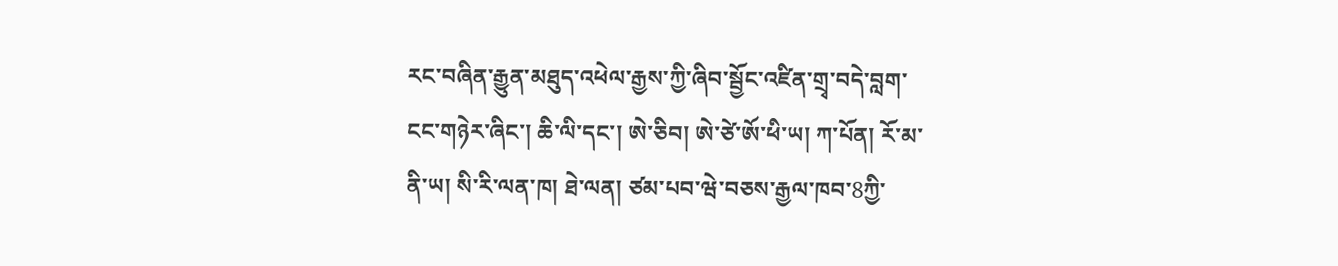རང་བཞིན་རྒྱུན་མཐུད་འཕེལ་རྒྱས་ཀྱི་ཞིབ་སྦྱོང་འཛིན་གྲྭ་བདེ་བླག་ངང་གཉེར་ཞིང་། ཆི་ལི་དང་། ཨེ་ཅིབ། ཨེ་ཙེ་ཨོ་ཕི་ཡ། ཀ་པོན། རོ་མ་ནི་ཡ། སི་རི་ལན་ཁ། ཐེ་ལན། ཙམ་པབ་ཝེ་བཅས་རྒྱལ་ཁབ་8ཀྱི་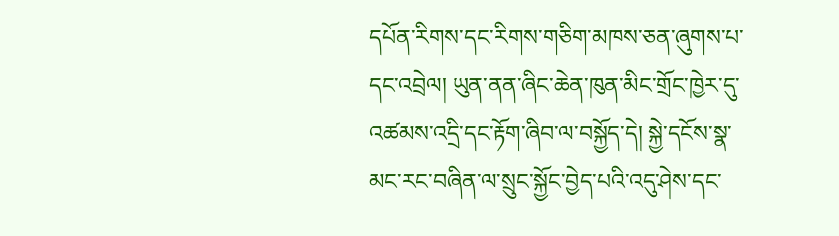དཔོན་རིགས་དང་རིགས་གཅིག་མཁས་ཅན་ཞུགས་པ་དང་འབྲེལ། ཡུན་ནན་ཞིང་ཆེན་ཁུན་མིང་གྲོང་ཁྱེར་དུ་འཚམས་འདྲི་དང་རྟོག་ཞིབ་ལ་བསྐྱོད་དེ། སྐྱེ་དངོས་སྣ་མང་རང་བཞིན་ལ་སྲུང་སྐྱོང་བྱེད་པའི་འདུ་ཤེས་དང་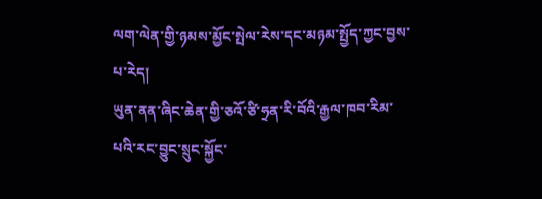ལག་ལེན་གྱི་ཉམས་མྱོང་སྤེལ་རེས་དང་མཉམ་སྤྱོད་ཀྱང་བྱས་པ་རེད།
ཡུན་ནན་ཞིང་ཆེན་གྱི་ཅའོ་ཙི་ཧྲན་རི་བོའི་རྒྱལ་ཁབ་རིམ་པའི་རང་བྱུང་སྲུང་སྐྱོང་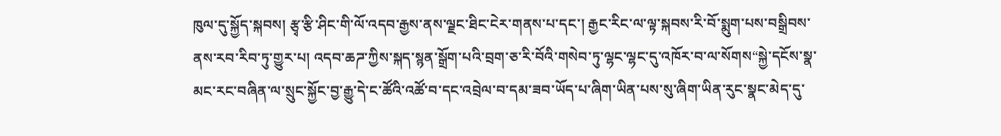ཁུལ་དུ་སྐྱོད་སྐབས། རྩྭ་རྩི་ཤིང་གི་ལོ་འདབ་རྒྱས་ནས་ལྗང་ཐིང་ངེར་གནས་པ་དང་། རྒྱང་རིང་ལ་ལྟ་སྐབས་རི་བོ་སྨུག་པས་བསྒྲིབས་ནས་རབ་རིབ་ཏུ་གྱུར་པ། འདབ་ཆཌ་ཀྱིས་སྐད་སྙན་སྒྲོག་པའི་བྲག་ཅ་རི་བོའི་གསེབ་ཏུ་ལྷང་ལྷང་དུ་འཁོར་བ་ལ་སོགས“སྐྱེ་དངོས་སྣ་མང་རང་བཞིན་ལ་སྲུང་སྐྱོང་བྱ་རྒྱུ་དེ་ང་ཚོའི་འཚོ་བ་དང་འབྲེལ་བ་དམ་ཟབ་ཡོད་པ་ཞིག་ཡིན་པས་སུ་ཞིག་ཡིན་རུང་སྣང་མེད་དུ་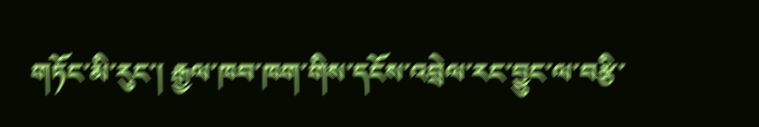གཏོང་མི་རུང་། རྒྱལ་ཁབ་ཁག་གིས་དངོས་འབྲེལ་རང་བྱུང་ལ་བརྩི་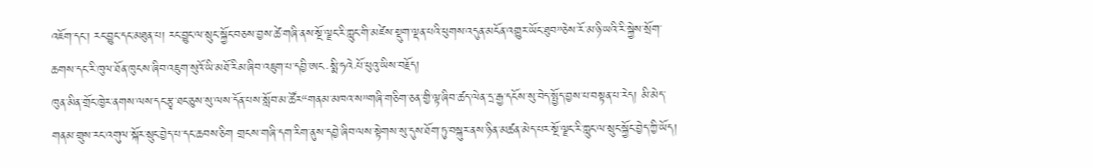འཇོག་དང་། རང་བྱུང་དང་མཐུན་པ། རང་བྱུང་ལ་སྲུང་སྐྱོང་བཅས་བྱས་ཚེ་གཞི་ནས་སྔོ་ལྗང་རི་ཀླུང་གི་མཛེས་སྡུག་ལྡན་པའི་ཕུགས་འདུན་མངོན་འགྱུར་ཡོང་ཐུབ”ཅེས་རོ་མ་ཉི་ཡའི་རི་སྐྱེས་སྲོག་ཆགས་དང་རི་ཁུལ་ཐོན་ཁུངས་ཞིབ་འཇུག་སུའོ་ཡི་མཐོ་རིམ་ཞིབ་འཇུག་པ་དབྱི་ཨང·སྨི་ཧའེ·པོ་ཕུའུ་ཡིས་བརྗོད།
ཁུན་མིན་གྲོང་ཁྱེར་ནགས་ལས་དང་རྩྭ་ཐང་ཅུས་སུ་ལས་དོན་པས་སློབ་མ་ཚོར“གནམ་མཁའ་ས”གཞི་གཅིག་ཅན་གྱི་ལྟ་ཞིབ་ཚད་ལེན་དྲ་རྒྱ་དངོས་སུ་བེད་སྤྱོད་བྱས་པ་བསྟན་པ་རེད། མི་མེད་གནམ་གྲུས་རང་འགུལ་སྐོར་སྲུང་བྱེད་པ་དང་ཆབས་ཅིག གྲངས་གཞི་དག་རིག་ནུས་དབྱེ་ཞིབ་ལས་སྟེགས་སུ་དུས་ཐོག་ཏུ་བསྐུར་ནས་ཉིན་མཚན་མེད་པར་སྔོ་ལྗང་རི་ཀླུང་ལ་སྲུང་སྐྱོང་བྱེད་ཀྱི་ཡོད།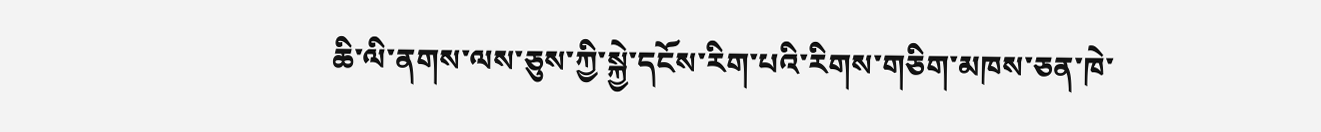ཆི་ལི་ནགས་ལས་ཅུས་ཀྱི་སྐྱེ་དངོས་རིག་པའི་རིགས་གཅིག་མཁས་ཅན་ཁེ་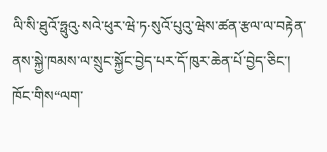ལི་སི་ཐུའོ་ཧྥུའུ·སའེ་ཕུར་ཝེ་ཏ·སུའོ་པུའུ་ཝེས་ཚན་རྩལ་ལ་བརྟེན་ནས་སྐྱེ་ཁམས་ལ་སྲུང་སྐྱོང་བྱེད་པར་དོ་ཁུར་ཆེན་པོ་བྱེད་ཅིང་། ཁོང་གིས“ལག་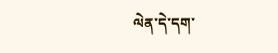ལེན་དེ་དག་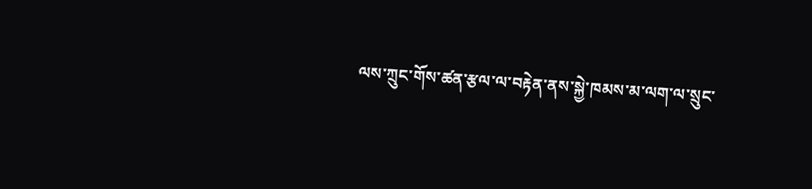ལས་ཀྲུང་གོས་ཚན་རྩལ་ལ་བརྟེན་ནས་སྐྱེ་ཁམས་མ་ལག་ལ་སྲུང་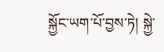སྐྱོང་ཡག་པོ་བྱས་ཏེ། སྐྱེ་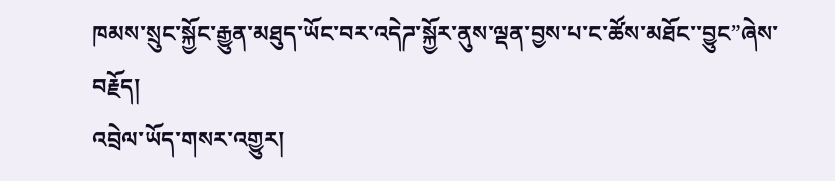ཁམས་སྲུང་སྐྱོང་རྒྱུན་མཐུད་ཡོང་བར་འདེཌ་སྐྱོར་ནུས་ལྡན་བྱས་པ་ང་ཚོས་མཐོང་་བྱུང”ཞེས་བརྗོད།
འབྲེལ་ཡོད་གསར་འགྱུར།